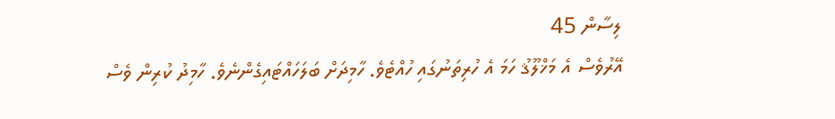ލިސާން 45
އޭރުވެސް އެ މަޚްލޫޤު ހަމަ އެ ހުރިތަނުގައި ހުއްޓެވެ. ހާމިދަށް ބަލަހައްޓައިގެންނެވެ. ހާމިދު ކުރިން ވެސް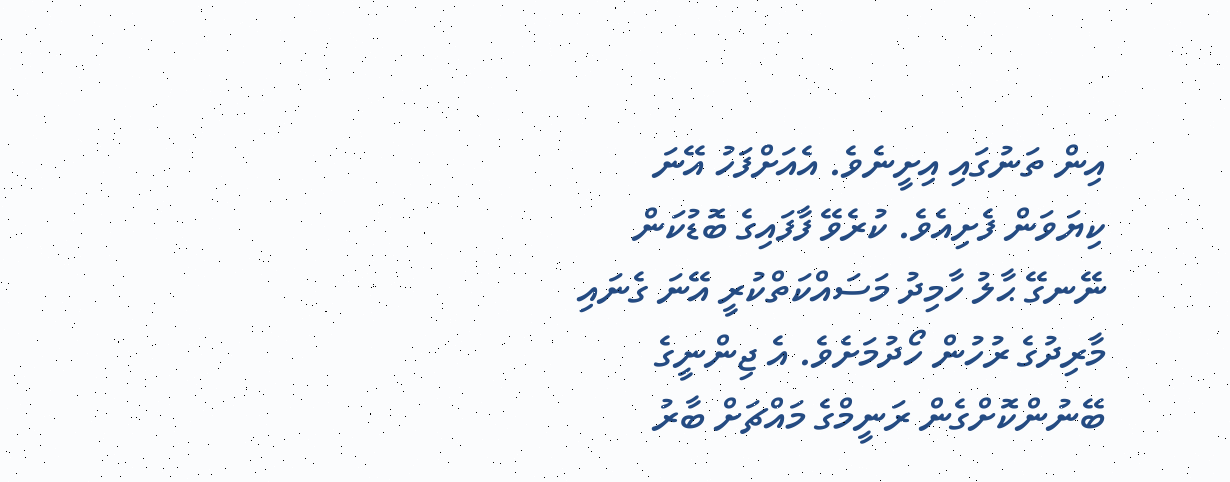އިން ތަނުގައި އިށީނެވެ. އެއަށްފަހު އޭނަ ކިޔަވަން ފެށިއެވެ. ކުރެވޭ ފާފައިގެ ބޮޑުކަން ނޭނގޭ ޙާލު ހާމިދު މަސައްކަތްކުރީ އޭނަ ގެނައި މާރިދުގެ ރުހުން ހޯދުމަށެވެ. އެ ޖިންނީގެ ބޭނުންކޮށްގެން ރަނީމްގެ މައްޗަށް ބާރު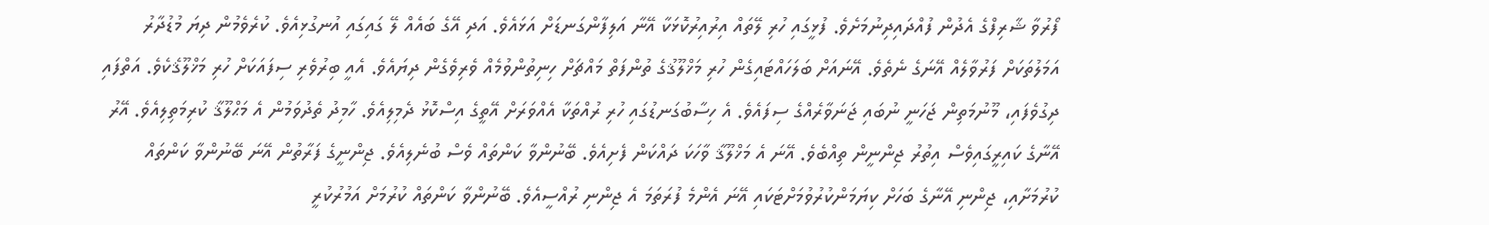ފޯރުވާ ޝާރިފްގެ އެދުން ފުއްދައިދިނުމަށެވެ. ފުޅީގައި ހުރި ލޭތައް އިރުއިރުކޮޅަކާ އޭނާ އަލިފާންގަނޑަށް އަޅައެވެ. އަދި އޭގެ ބައެއް ލޭ ގައިގައި އުނގުޅިއެވެ. ކުރެވެމުން ދިޔަ މުޑުދާރު އަމަލުތަކަށް ފަރުވާލެއް އޭނަގެ ނެތެވެ. އޭނައަށް ބަލަހައްޓައިގެން ހުރި މަޚްލޫޤުގެ ތުންފަތް މައްޗަށް ހިނިތުންވުމެއް ވެރިވެގެން ދިޔައެވެ. އެއީ ބިރުވެރި ސިފައަކަށް ހުރި މަޚްލޫޤެކެވެ. އަތްފައި ދިގުވެފައި، މޫނުމަތިން ޖަހަނީ ނުބައި ޖަނަވާރެއްގެ ސިފައެވެ. އެ ހިސާބުގަނޑުގައި ހުރި ރުއްތަކާ އެއްވަރަށް އޭތީގެ އިސްކޮޅު ދެމިލިއެވެ. ހާމިދު ތެދުވަމުން އެ މަޙްލޫޤާ ކުރިމަތިލިއެވެ. އޭރު އޭނާގެ ކައިރީގައިވެސް އިތުރު ޖިންނީން ތިއްބެވެ. އޭނަ އެ މަޚްލޫޤާ ވާހަކަ ދައްކަން ފެށިއެވެ. ބޭނުންވާ ކަންތައް ވެސް ބުނެލިއެވެ. ޖިންނީގެ ފަރާތުން އޭނަ ބޭނުންވާ ކަންތައް ކުރުމަށާއި، ޖިންނި އޭނާގެ ބަހަށް ކިޔަމަންކުރުވުމަށްޓަކައި އޭނަ އެންމެ ފުރަތަމަ އެ ޖިންނި ރުއްސީއެވެ. ބޭނުންވާ ކަންތައް ކުރުމަށް އަމުރުކުރީ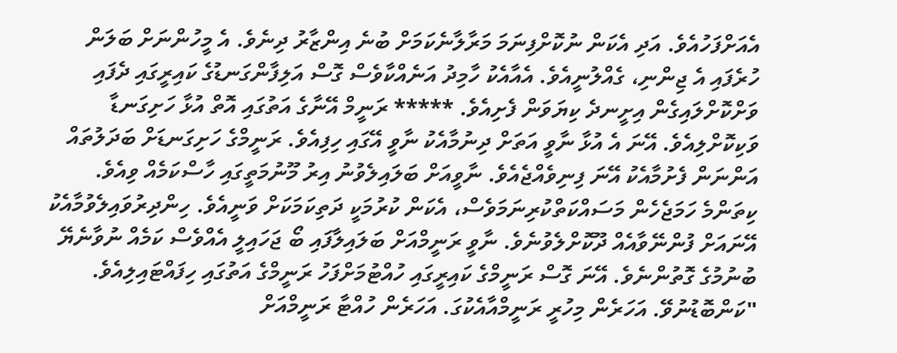އެއަށްފަހުއެވެ. އަދި އެކަން ނުކޮށްފިނަމަ މަރާލާނެކަމަށް ބުނެ އިންޒާރު ދިނެވެ. އެ މީހުންނަށް ބަލަން ހުރެފައި އެ ޖިންނި، ގެއްލުނީއެވެ. އެއާއެކު ހާމިދު އަނެއްކާވެސް ގޮސް އަލިފާންގަނޑުގެ ކައިރީގައި ދެފައި ވަށްކޮށްލައިގެން އިށީނދެ ކިޔަވަން ފެށިއެވެ. ***** ރަނީމް އޭނާގެ އަތުގައި އޮތް އުޅާ ހަށިގަނޑާ ވަކިކޮށްލިއެވެ. އޭނަ އެ އުޅާ ނާވީ އަތަށް ދިނުމާއެކު ނާވީ އޭގައި ހިފިއެވެ. ރަނީމްގެ ހަށިގަނޑަށް ބަދަލުތައް އަންނަން ފެށުމާއެކު އޭނަ ފިނިވެއްޖެއެވެ. ނާވީއަށް ބަލައިލެވުނު އިރު މޫނުމަތީގައި ހާސްކަމެއް ވިއެވެ. ކިތަންމެ ހަމަޖެހެން މަސައްކަތްކުރިނަމަވެސް، އެކަން ކުރުމަކީ ދަތިކަމަކަށް ވަނީއެވެ. ހިންދިރުވައިލެވުމާއެކު އޭނައަށް ފުންނޭވާއެއް ދޫކޮށްލެވުނެވެ. ނާވީ ރަނީމްއަށް ބަލައިލާފައި ބޯ ޖަހައިލީ އެއްވެސް ކަމެއް ނުވާނެޔޭ ބުނުމުގެ ގޮތުންނެވެ. އޭނަ ގޮސް ރަނީމްގެ ކައިރީގައި ހުއްޓުމަށްފަހު ރަނީމްގެ އަތުގައި ހިފައްޓައިލިއެވެ. "ކަންބޮޑުނުވޭ. އަހަރެން މިހުރީ ރަނީމްއާއެކުގަ. އަހަރެން ހުއްޓާ ރަނީމްއަށް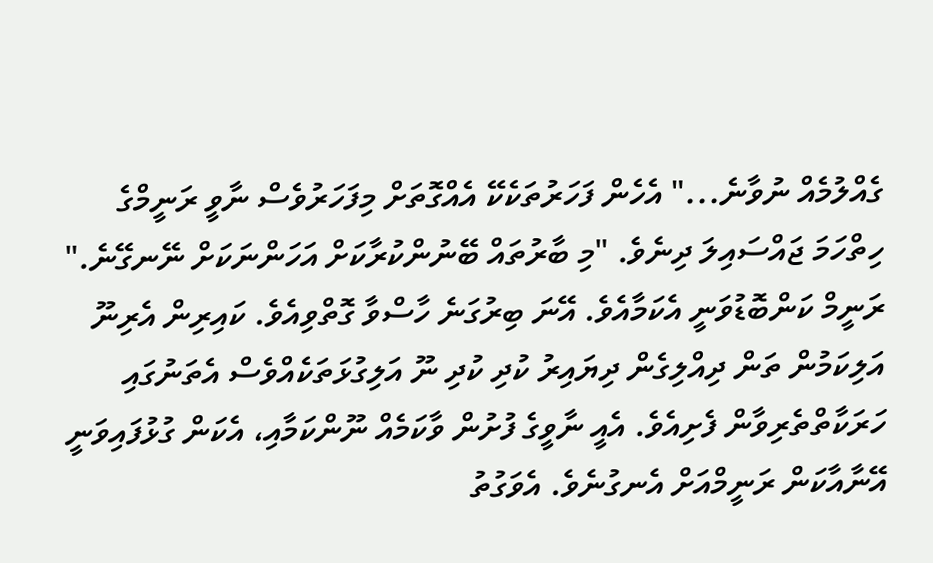ގެއްލުމެއް ނުވާނެ..." އެހެން ފަހަރުތަކެކޭ އެއްގޮތަށް މިފަހަރުވެސް ނާވީ ރަނީމްގެ ހިތްހަމަ ޖައްސައިލަ ދިނެވެ. "މި ބާރުތައް ބޭނުންކުރާކަށް އަހަންނަކަށް ނޭނގޭނެ." ރަނީމް ކަންބޮޑުވަނީ އެކަމާއެވެ. އޭނަ ބިރުގަނެ ހާސްވާ ގޮތްވިއެވެ. ކައިރިން އެރިނޫ އަލިކަމުން ތަން ދިއްލިގެން ދިޔައިރު ކުދި ކުދި ނޫ އަލިގުޅަތަކެއްވެސް އެތަނުގައި ހަރަކާތްތެރިވާން ފެށިއެވެ. އެއީ ނާވީގެ ފުށުން ވާކަމެއް ނޫންކަމާއި، އެކަން ގުޅުފައިވަނީ އޭނާއާކަން ރަނީމްއަށް އެނގުނެވެ. އެވަގުތު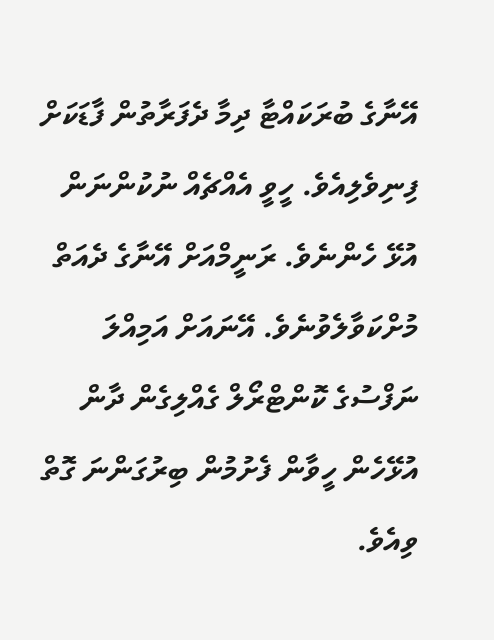އޭނާގެ ބުރަކައްޓާ ދިމާ ދެފަރާތުން ފާޑަކަށް ފިނިވެލިއެވެ. ހީވީ އެއްޗެއް ނުކުންނަން އުޅޭ ހެންނެވެ. ރަނީމްއަށް އޭނާގެ ދެއަތް މުށްކަވާލެވުނެވެ. އޭނައަށް އަމިއްލަ ނަފްސުގެ ކޮންޓްރޯލް ގެއްލިގެން ދާން އުޅޭހެން ހީވާން ފެށުމުން ބިރުގަންނަ ގޮތް ވިއެވެ.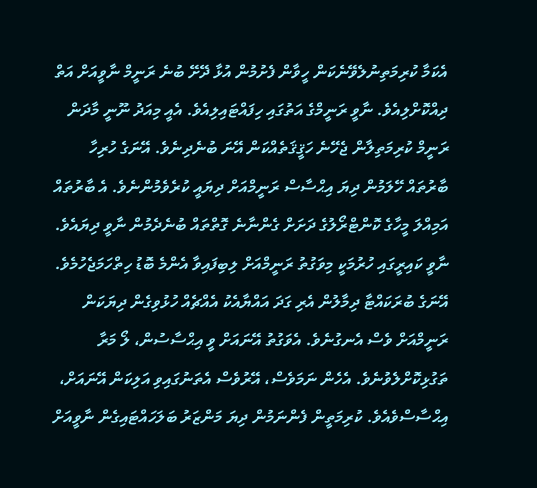އެކަމާ ކުރިމަތިނުލެވޭނެކަން ހީވާން ފެށުމުން އުޅާ ދޭށޭ ބުނެ ރަނީމް ނާވީއަށް އަތް ދިއްކޮށްލިއެވެ. ނާވީ ރަނީމްގެ އަތުގައި ހިފައްޓައިލިއެވެ. އެއީ މިއަދު ނޫނީ މާދަން ރަނީމް ކުރިމަތިލާން ޖެހޭނެ ހަޤީޤަތެއްކަން އޭނަ ބުނެދިނެވެ. އޭނަގެ ހުރިހާ ބާރުތައް ހޭލަމުން ދިޔަ އިޙްސާސް ރަނީމްއަށް ދިޔައީ ކުރެވެމުންނެވެ. އެ ބާރުތައް އަމިއްލަ މީހާގެ ކޮންޓްރޯލުގެ ދަށަށް ގެންނާނެ ގޮތްތައް ބުނެދެމުން ނާވީ ދިޔައެވެ. ނާވީ ކައިރީގައި ހުރުމަކީ މިވަގުތު ރަނީމްއަށް ލިބިފައިވާ އެންމެ ބޮޑު ހިތްހަމަޖެހުމެވެ. އޭނަގެ ބުރަކައްޓާ ދިމާލުން އެރި ގަދަ އައްޔާއެކު އެއްޗެއް ހުޅުވިގެން ދިޔަކަން ރަނީމްއަށް ވެސް އެނގުނެވެ. އެވަގުތު އޭނައަށް ވީ އިޙްސާސުން، ލޯ މަރާ ތަގުޅިކޮށްލެވުނެވެ. އެހެން ނަމަވެސް، އޭރުވެސް އެތަނުގައިވި އަލިކަން އޭނައަށް، އިޙްސާސްވެއެވެ. ކުރިމަތީން ފެންނަމުން ދިޔަ މަންޒަރު ބަލަހައްޓައިގެން ނާވީއަށް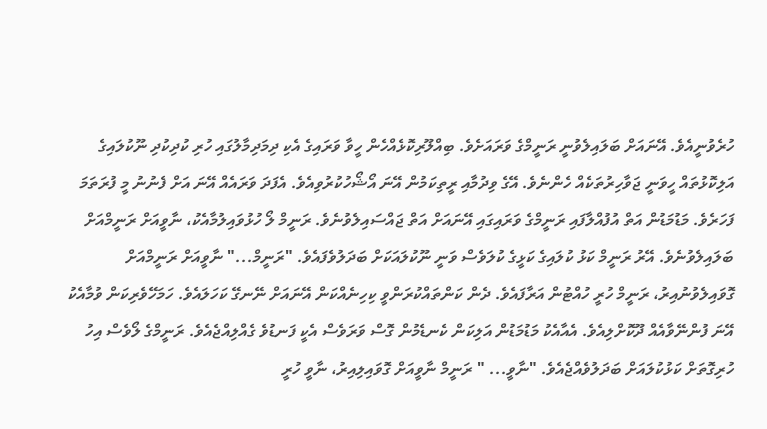ހުރެވުނީއެވެ. އޭނައަށް ބަލައިލެވުނީ ރަނީމްގެ ވަރައަށެވެ. ބިއްލޫރިކޮޅެއްހެން ހީވާ ވަރައިގެ އެކި ދިމަދިމާލުގައި ހުރި ކުދިކުދި ނޫކުލައިގެ އަލިކޮޅުތައް ހީވަނީ ޖަވާހިރުތަކެއް ހެންނެވެ. އޭގެ ވިދުމާއި ރީތިކަމުން އޭނަ އޯޝޯހުކުރުވިއެވެ. އެފަދަ ވަރައެއް އޭނަ އަށް ފެނުނު މީ ފުރަތަމަ ފަހަރެވެ. މަޑުމަޑުން އަތް އުފުއްލާފައި ރަނީމްގެ ވަރައިގައި އޭނައަށް އަތް ޖައްސައިލެވުނެވެ. ރަނީމް ލޯ ހުޅުވައިލުމާއެކު، ނާވީއަށް ރަނީމްއަށް ބަލައިލެވުނެވެ. އޭރު ރަނީމް ކަޅު ކުލައިގެ ކަޅީގެ ކުލަވެސް ވަނީ ނޫކުލައަކަށް ބަދަލުވެފައެވެ. "ރަނީމް..." ނާވީއަށް ރަނީމްއަށް ގޮވައިލެވުނުއިރު، ރަނީމް ހުރީ ހުއްޓުން އަރާފައެވެ. ދެން ކަންތައްކުރަންވީ ކިހިނެއްކަން އޭނައަށް ނޭނގޭ ކަހަލައެވެ. ހަމަހޭވެރިކަން ވުމާއެކު އޭނަ ފުންނޭވާއެއް ދޫކޮށްލިއެވެ. އެއާއެކު މަޑުމަޑުން އަލިކަން ކެނޑެމުން ގޮސް ވަރަވެސް އެކީ ފަނޑުވެ ގެއްލިއްޖެއެވެ. ރަނީމްގެ ލޯވެސް އިހު ހުރިގޮތަށް ކަޅުކުލައަށް ބަދަލުވެއްޖެއެވެ. "ނާވީ... " ރަނީމް ނާވީއަށް ގޮވައިލިއިރު، ނާވީ ހުރީ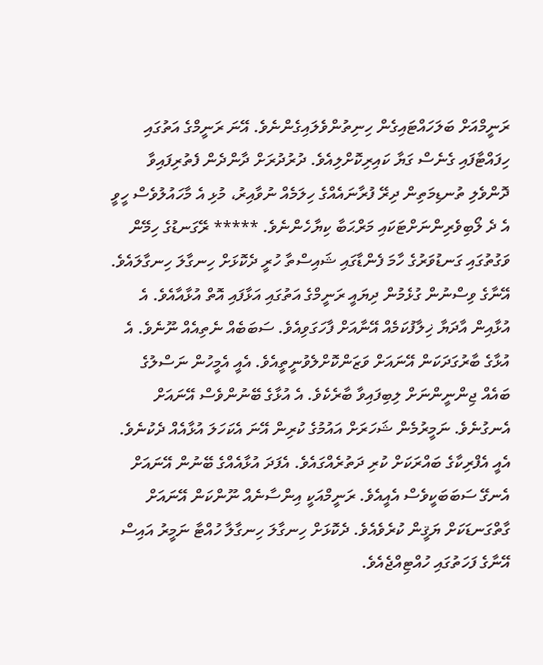ރަނީމްއަށް ބަލަހައްޓައިގެން ހިނިތުންވެލައިގެންނެވެ. އޭނަ ރަނީމްގެ އަތުގައި ހިފައްޓާފައި ގެނެސް ގަޔާ ކައިރިކޮށްލިއެވެ. ދުރުދުރަށް ދާންދެން ފެތުރިފައިވާ ދޮންވެލި ތުނޑިމަތިން ދިރޭ ފުރާނައެއްގެ ހިލަމެއް ނުވާއިރު، މުޅި އެ މާހައުލުވެސް ހީވީ އެ ދެ ލޯބިވެރިންނަށްޓަކައި މަރްޙަބާ ކިޔާހެންނެވެ. ***** ރޭގަނޑުގެ ހިމޭން ވަގުތުގައި ގަނޑުވަރުގެ ހާމަ ފެންޑާގައި ޝައިސްތާ ހުރީ ދެކޮޅަށް ހިނގާލަ ހިނގާލައެވެ. އޭނާގެ ވިސްނުން ގުޅެމުން ދިޔައީ ރަނީމްގެ އަތުގައި އަޅާފައި އޮތް އުޅާއާއެވެ. އެ އުޅާއިން އާދަޔާ ޚިލާފުކަމެއް އޭނާއަށް ފާހަގަވިއެވެ. ސަބަބެއް ނެތިއެއް ނޫނެވެ. އެ އުޅާގެ ބާރުގަދަކަން އޭނައަށް ވަޒަންކޮށްލެވުނީތީއެވެ. އެއީ އެމީހުން ނަސްލުގެ ބައެއް ޖިންނީންނަށް ލިބިފައިވާ ބާރެކެވެ. އެ އުޅާގެ ބޭނުންވެސް އޭނައަށް އެނގުނެވެ. ނަމީރުމެން ޝަހަރަށް އައުމުގެ ކުރިން އޭނަ އެކަހަލަ އުޅާއެއް ދެކުނެވެ. އެއީ އެފްރިކާގެ ބައްރަކަށް ކުރި ދަތުރެއްގައެވެ. އެފަދަ އުޅާއެއްގެ ބޭނުން އޭނައަށް އެނގޭ ސަބަބަކީވެސް އެއީއެވެ. ރަނީމްއަކީ އިންސާނެއް ނޫންކަން އޭނައަށް ގާތްގަނޑަކަށް ޔަޤީން ކުރެވެއެވެ. ދެކޮޅަށް ހިނގާލަ ހިނގާލާ ހުއްޓާ ނަމީރު އައިސް އޭނާގެ ފަހަތުގައި ހުއްޓިއްޖެއެވެ.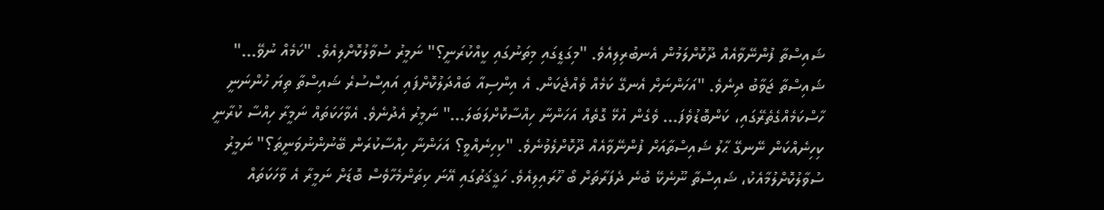ޝައިސްތާ ފުންނޭވާއެއް ދޫކޮށްލަމުން އެނބުރިލިއެވެ. "މިގަޑީގައި މިތަނުގައި ކީއްކުރަނީ؟" ނަމީރު ސުވާލުކޮށްލިއެވެ. "ކަމެއް ނުވޭ..." ޝައިސްތާ ޖަވާބު ދިނެވެ. "އަހަންނަށް އެނގޭ ކަމެއް ވެއްޖެކަން. އެ އިންސިއާ ބައްދަލުކޮށްފައި އައިސްސުރެ ޝައިސްތާ ތިޔަ ހުންނަނީ ހާސްކަމެއްގެތެރޭގައި، ކަންބޮޑުވެފަ... ވެގެން އުޅޭ ގޮތެއް އަހަންނާ ހިއްސާކޮށްލަބަލަ..." ނަމީރު އެދުނެވެ. އެވާހަކަތައް ނަމީރާ ހިއްސާ ކުރާނީ ކިހިނެއްކަން ނޭނގޭ ޙާލު ޝައިސްތާއަށް ފުންނޭވާއެއް ދޫކޮށްލެވުނެވެ. "ކިހިނެއްވީ؟ އަހަންނާ ހިއްސާކުރަން ބޭނުންނުވަނީތަ؟" ނަމީރު ސުވާލުކޮށްލުމާއެކު، ޝައިސްތާ ނޫނެކޭ ބުނެ ދެފަރާތަށް ބޯ ހޫރައިލިއެވެ. ހަޤީޤަތުގައި އޭނަ ކިތަންމެހާވެސް ބޮޑަށް ނަމީރާ އެ ވާހަކަތައް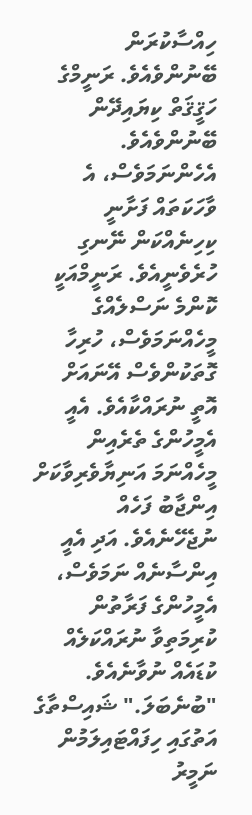ހިއްސާކުރަން ބޭނުންވެއެވެ. ރަނީމްގެ ހަޤީޤަތް ކިޔައިދޭން ބޭނުންވެއެވެ. އެހެންނަމަވެސް، އެ ވާހަކަތައް ފަށާނީ ކިހިނެއްކަން ނޭނގި ހުރެވެނީއެވެ. ރަނީމްއަކީ ކޮންމެ ނަސްލެއްގެ މީހެއްނަމަވެސް، ހުރިހާ ގޮތަކުންވެސް އޭނައަށް އޮތީ ނުރައްކާއެވެ. އެއީ އެމީހުންގެ ތެރެއިން މީހެއްނަމަ އަނިޔާވެރިވާކަށް އިންޖާބު ފަހެއް ނުޖެހޭނެއެވެ. އަދި އެއީ އިންސާނެއް ނަމަވެސް، އެމީހުންގެ ފަރާތުން ކުރިމަތިވާ ނުރައްކަލެއް ކުޑައެއް ނުވާނެއެވެ. "ބުނެބަލަ." ޝައިސްތާގެ އަތުގައި ހިފައްޓައިލަމުން ނަމީރު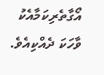އޯގާތެރިކަމާއެކު ވާހަކަ ދެއްކިއެވެ.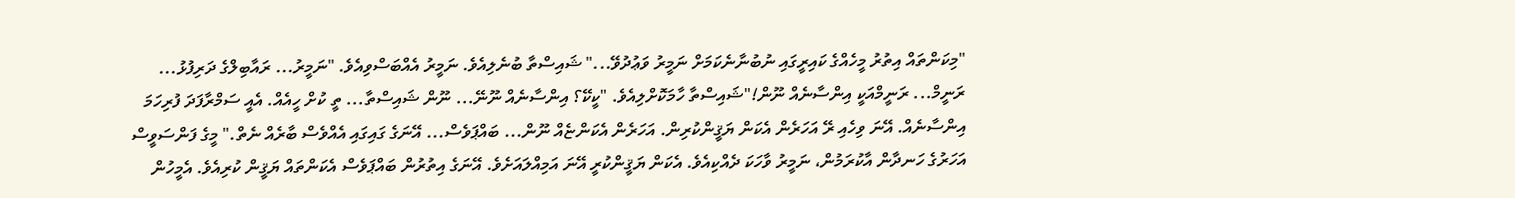"މިކަންތައް އިތުރު މީހެއްގެ ކައިރީގައި ނުބުނާނެކަމަށް ނަމީރު ވަޢުދުވޭ..." ޝައިސްތާ ބުނެލިއެވެ. ނަމީރު އެއްބަސްވިއެވެ. "ނަމީރު... ރައާބިލްގެ ދަރިފުޅު... ރަނީމް... ރަނީމްއަކީ އިންސާނެއް ނޫން!"ޝައިސްތާ ހާމަކޮށްލިއެވެ. "ކީކޭ؟ އިންސާނެއް ނޫނޭ... ނޫން ޝައިސްތާ... ތީ ކުށް ހީއެއް. އެއީ ސަމްރާފަދަ ފުރިހަމަ އިންސާނެއް. އޭނަ ވިހެއި ރޭ އަހަރެން އެކަން ޔަޤީންކުރިން. އަހަރެން އެކަންޏެއް ނޫން... ބައްޕަވެސް... އޭނަގެ ގައިގައި އެއްވެސް ބާރެއް ނެތް." މީގެ ފަންސަވީސް އަހަރުގެ ހަނދާން އާކުރަމުން، ނަމީރު ވާހަކަ ދެއްކިއެވެ. އެކަން ޔަޤީންކުރީ އޭނަ އަމިއްލައަށެވެ. އޭނަގެ އިތުރުން ބައްޕަވެސް އެކަންތައް ޔަޤީން ކުރިއެވެ. އެމީހުން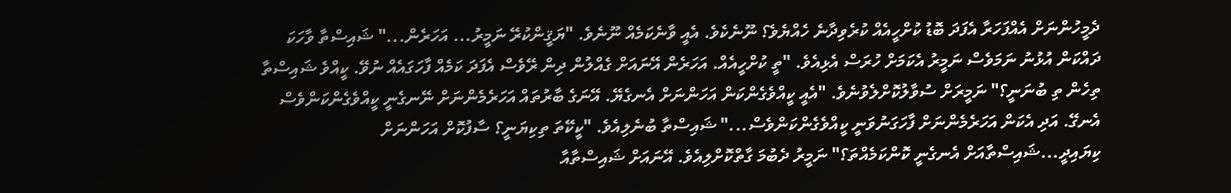ދެމީހުންނަށް އެއްފަހަރާ އެފަދަ ބޮޑު ކުށްހީއެއް ކުރެވިދާނެ ހެއްޔެވެ؟ ނޫނެކެވެ. އެއީ ވާނެކަމެއް ނޫނެވެ. "ޔަޤީންކުރޭ ނަމީރު... އަހަރެން..." ޝައިސްތާ ވާހަކަ ދައްކަން އުޅުނު ނަމަވެސް ނަމީރު އެކަމަށް ހުރަސް އެޅިއެވެ. "ތީ ކުށްހީއެއް. އަހަރެން އޭނައަށް ގެއްލުން ދިން ރޭވެސް އެފަދަ ކަމެއް ފާހަގައެއް ނުވޭ. ކީއްވެ ޝައިސްތާ ތިހެން ތި ބުނަނީ؟" ނަމީރަށް ސުވާލުކޮށްލެވުނެވެ. "އެއީ ކީއްވެގެންކަން އަހަންނަށް އެނގެޔޭ. އޭނަގެ ބާރުތައް އަހަރެމެންނަށް ނޭނގެނީ ކީއްވެގެންކަންވެސް އެނގޭ. އަދި އެކަން އަހަރެމެންނަށް ފާހަގަނުވަނީ ކީއްވެގެންކަންވެސް..." ޝައިސްތާ ބުނެލިއެވެ. "ކީކޭތަ ތިކިޔަނީ؟ ސާފުކޮށް އަހަންނަށް ކިޔައިދީ...ޝައިސްތާއަށް އެނގެނީ ކޮންކަމެއްތަ؟" ނަމީރު ދެބުމަ ގާތްކޮށްލިއެވެ. އޭނައަށް ޝައިސްތާއާ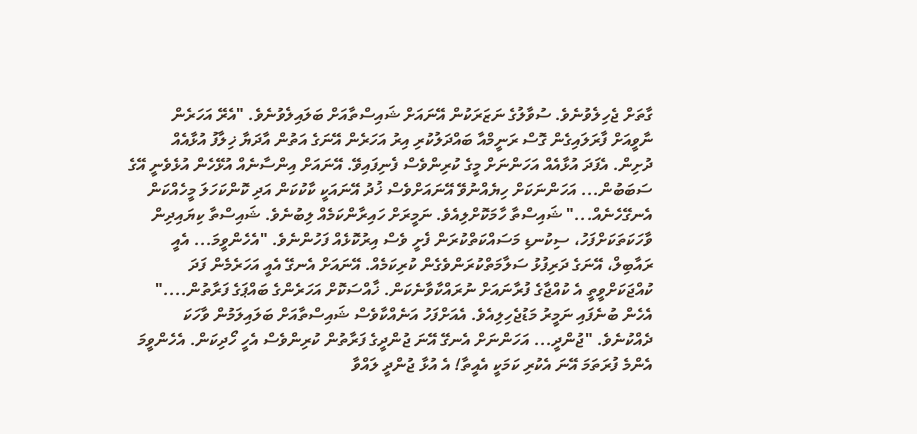ގާތަށް ޖެހިލެވުނެވެ. ސުވާލުގެ ނަޒަރަކުން އޭނައަށް ޝައިސްތާއަށް ބަލައިލެވުނެވެ. "އެރޭ އަހަރެން ނާވީއަށް ފާރަލައިގެން ގޮސް ރަނީމްއާ ބައްދަލުކުރި އިރު އަހަރެން އޭނަގެ އަތުން އާދަޔާ ޚިލާފު އުޅާއެއް ދުށިން. އެފަދަ އުޅާއެއް އަހަންނަށް މީގެ ކުރިންވެސް ފެނިފައިވޭ. އޭނައަށް އިންސާނެއް އުޅޭހެން އުޅެވެނީ އޭގެ ސަބަބުން... އަހަންނަކަށް ހިޔެއްނުވޭ އޭނައަށްވެސް ޚުދު އޭނައަކީ ކާކުކަން އަދި ކޮންކަހަލަ މީހެއްކަން އެނގޭހެނެއް..." ޝައިސްތާ ހާމަކޮށްލިއެވެ. ނަމީރަށް ހައިރާންކަމެއް ލިބުނެވެ. ޝައިސްތާ ކިޔައިދިން ވާހަކަތަކަށްފަހު، ސިކުނޑި މަސައްކަތްކުރަން ފެށީ ވެސް އިރުކޮޅެއް ފަހުންނެވެ. "އެހެންވީމަ... އެއީ ރައާބިލް، އޭނަގެ ދަރިފުޅު ސަލާމަތްކުރަންވެގެން ކުރިކަމެއް. އޭނައަށް އެނގޭ އެއީ އަހަރެމެން ފަދަ ކުއްޖަކަށްވީތީ އެ ކުއްޖާގެ ފުރާނައަށް ނުރައްކާވާނެކަން. ޚާއްސަކޮށް އަހަރެންގެ ބައްޕަގެ ފަރާތުން...." އެހެން ބުނެފައި ނަމީރު މަޑުޖެހިލިއެވެ. އެއަށްފަހު އަނެއްކާވެސް ޝައިސްތާއަށް ބަލައިލަމުން ވާހަކަ ދެއްކުނެވެ. "ޖުންދީ... އަހަންނަށް އެނގޭ އޭނަ ޖުންދީގެ ފަރާތުން ކުރިންވެސް އެހީ ހޯދިކަން. އެހެންވީމަ އެންމެ ފުރަތަމަ އޭނަ އެކުރި ކަމަކީ އެއީތާ! އެ އުޅާ ޖުންދީ ލައްވާ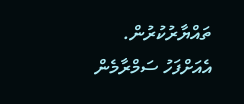ތައްޔާރުކުރުން. އެއަށްފަހު ސަމްރާމެން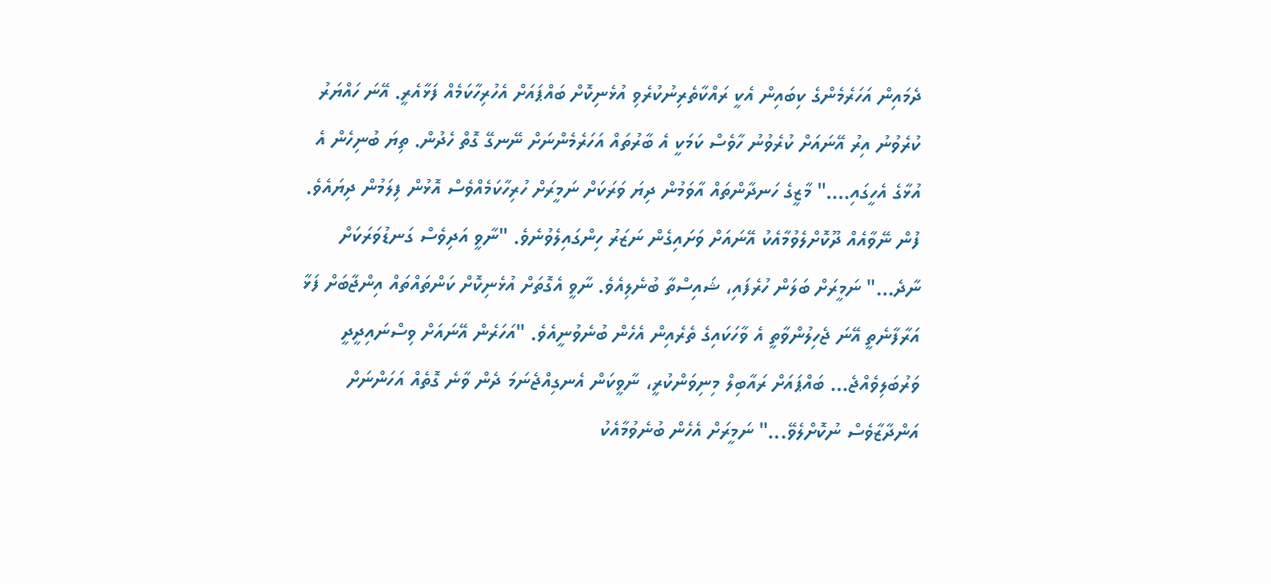ދެމައިން އަހަރެމެންގެ ކިބައިން އެކީ ރައްކާތެރިނުކުރެވި އުޅެނިކޮށް ބައްޕައަށް އެހުރިހާކަމެއް ފަޅާއެރީ. އޭނަ ހައްޔަރު ކުރެވުނު އިރު އޭނައަށް ކުރެވުނު ހާވެސް ކަމަކީ އެ ބާރުތައް އަހަރެމެންނަށް ނޭނގޭ ގޮތް ހެދުން. ތިޔަ ބުނިހެން އެ އުޅާގެ އެހީގައި...." މާޒީގެ ހަނދާންތައް އާވަމުން ދިޔަ ވަރަކަށް ނަމީރަށް ހުރިހާކަމެއްވެސް އޮޅުން ފިލަމުން ދިޔައެވެ. ފުން ނޭވާއެއް ދޫކޮށްލެވުމާއެކު އޭނައަށް ވަށައިގެން ނަޒަރު ހިންގައިލެވުނެވެ. "ނާވީ އަދިވެސް ގަނޑުވަރަކަށް ނާދެ..." ނަމީރަށް ބަލަން ހުރެފައި، ޝައިސްތާ ބުނެލިއެވެ. ނާވީ އެގޮތަށް އުޅެނިކޮށް ކަންތައްތައް އިންޖާބަށް ފަޅާ އަރާފާނެތީ އޭނަ ޖެހިލުންވާތީ އެ ވާހަކައިގެ ތެރެއިން އެހެން ބުނެވުނީއެވެ. "އަހަރެން އޭނައަށް ވިސްނައިދީދީ ވަރުބަލިވެއްޖެ... ބައްޕައަށް ރައާބިލް މިނިވަންކުރީ، ނާވީކަން އެނގިއްޖެނަމަ ދެން ވާނެ ގޮތެއް އަހަންނަށް އަންދާޒާވެސް ނުކޮށްލެވޭ..." ނަމީރަށް އެހެން ބުނެވުމާއެކު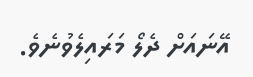އޭނައަށް ދެލޯ މަރައިލެވުނެވެ.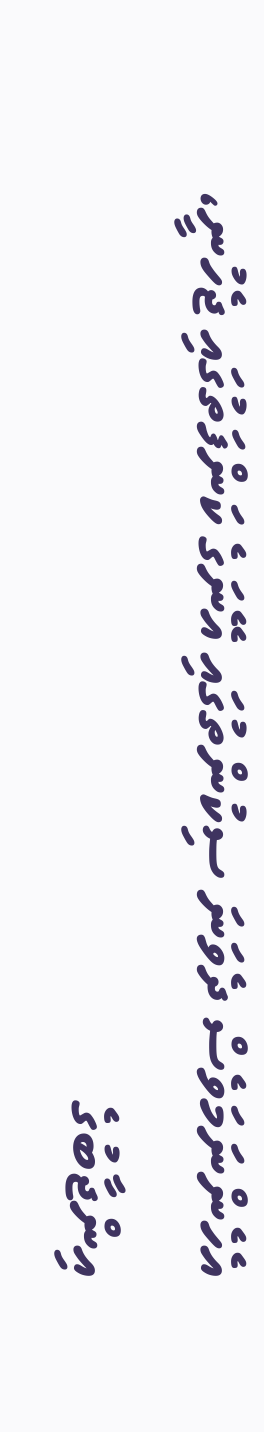އެހެންނަމަވެސް ދެވަނަ ސިކުންތުގައި އޭނަގެ ކަންފަތުގައި ޖެހުނީ، އިންޖާބުގެ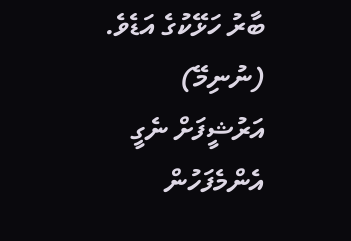ބާރު ހަޅޭކުގެ އަޑެވެ. (ނުނިމޭ)
އަރުޝީފަށް ނެގީ
އެންމެފަހުން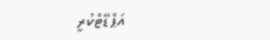އަޕްޑޭޓްކުރީ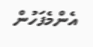އެންމެފަހުން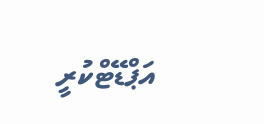އަޕްޑޭޓްކުރީ